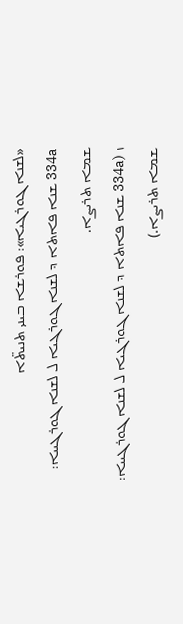«ܠܫܢܐ ܓܘܪܓܝܐ»: ܦܘܪܫܐ ܒܝܢܝ ܬܢܝܬ̈ܐ
334a ܫܢܐ ܦܐܬܐ ܕ ܠܫܢܐ ܓܘܪܓܝܐ ܠ ܠܫܢܐ ܓܘܪܓܝܝܐ: ܫܡܐ ܬܪܝܨܐ.
ܙ (334a ܫܢܐ ܦܐܬܐ ܕ ܠܫܢܐ ܓܘܪܓܝܐ ܠ ܠܫܢܐ ܓܘܪܓܝܝܐ: ܫܡܐ ܬܪܝܨܐ.)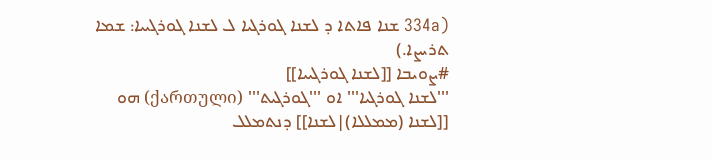(334a ܫܢܐ ܦܐܬܐ ܕ ܠܫܢܐ ܓܘܪܓܝܐ ܠ ܠܫܢܐ ܓܘܪܓܝܝܐ: ܫܡܐ ܬܪܝܨܐ.)
#ܨܘܝܒܐ [[ܠܫܢܐ ܓܘܪܓܝܝܐ]]
'''ܠܫܢܐ ܓܘܪܓܝܐ''' ܐܘ '''ܓܘܪܓܝܬ''' (ქართული) ܗܘ [[ܠܫܢܐ (ܡܡܠܠܐ)|ܠܫܢܐ]] ܕܢܬܡܠܠ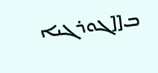ܒ[[ܓܘܪܓܝܐ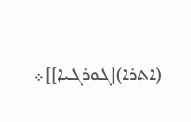(ܐܬܪܐ)|ܓܘܪܓܝܐ]]܀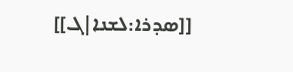[[ܣܕܪܐ:ܠܫܢܐ|ܓ]]